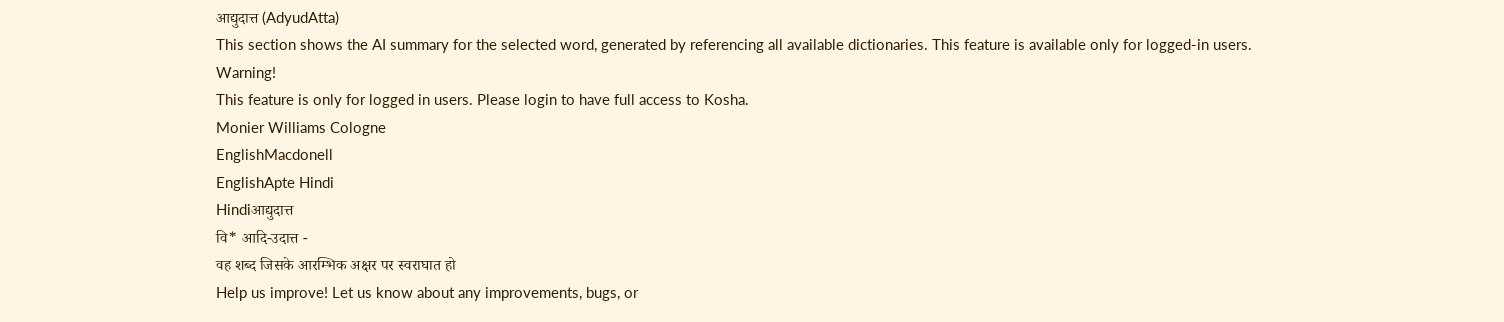आद्युदात्त (AdyudAtta)
This section shows the AI summary for the selected word, generated by referencing all available dictionaries. This feature is available only for logged-in users.
Warning!
This feature is only for logged in users. Please login to have full access to Kosha.
Monier Williams Cologne
EnglishMacdonell
EnglishApte Hindi
Hindiआद्युदात्त
वि* आदि-उदात्त -
वह शब्द जिसके आरम्भिक अक्षर पर स्वराघात हो
Help us improve! Let us know about any improvements, bugs, or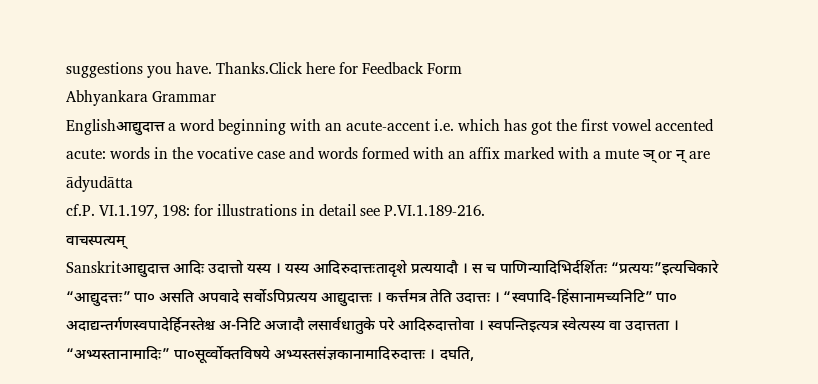suggestions you have. Thanks.Click here for Feedback Form
Abhyankara Grammar
Englishआद्युदात्त a word beginning with an acute-accent i.e. which has got the first vowel accented acute: words in the vocative case and words formed with an affix marked with a mute ञ् or न् are ādyudātta
cf.P. VI.1.197, 198: for illustrations in detail see P.VI.1.189-216.
वाचस्पत्यम्
Sanskritआद्युदात्त आदिः उदात्तो यस्य । यस्य आदिरुदात्तःतादृशे प्रत्ययादौ । स च पाणिन्यादिभिर्दर्शितः “प्रत्ययः”इत्यचिकारे “आद्युदत्तः” पा० असति अपवादे सर्वोऽपिप्रत्यय आद्युदात्तः । कर्त्तमत्र तेति उदात्तः । “स्वपादि-हिंसानामच्यनिटि” पा० अदाद्यन्तर्गणस्वपादेर्हिनस्तेश्च अ-निटि अजादौ लसार्वधातुके परे आदिरुदात्तोवा । स्वपन्तिइत्यत्र स्वेत्यस्य वा उदात्तता । “अभ्यस्तानामादिः” पा०सूर्व्वोक्तविषये अभ्यस्तसंज्ञकानामादिरुदात्तः । दघति,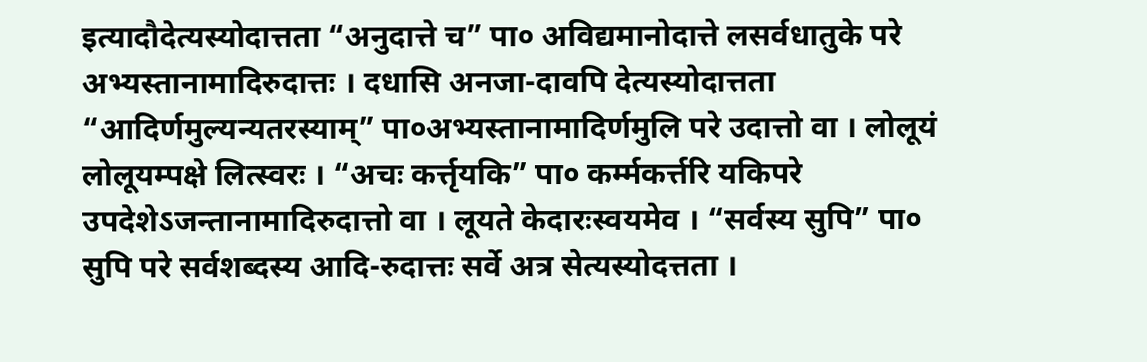इत्यादौदेत्यस्योदात्तता “अनुदात्ते च” पा० अविद्यमानोदात्ते लसर्वधातुके परे अभ्यस्तानामादिरुदात्तः । दधासि अनजा-दावपि देत्यस्योदात्तता “आदिर्णमुल्यन्यतरस्याम्” पा०अभ्यस्तानामादिर्णमुलि परे उदात्तो वा । लोलूयं लोलूयम्पक्षे लित्स्वरः । “अचः कर्त्तृयकि” पा० कर्म्मकर्त्तरि यकिपरे उपदेशेऽजन्तानामादिरुदात्तो वा । लूयते केदारःस्वयमेव । “सर्वस्य सुपि” पा० सुपि परे सर्वशब्दस्य आदि-रुदात्तः सर्वे अत्र सेत्यस्योदत्तता ।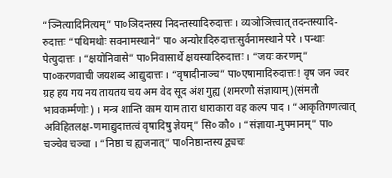“ञ्नित्यादिनित्यम्” पा०ञिदन्तस्य निदन्तस्यादिरुदात्तः । व्यञोञित्त्वात् तदन्तस्यादि-रुदात्तः “पथिमथोः सवनामस्थाने” पा० अन्योरादिरुदात्तःसुर्वनामस्थाने परे । पन्थाः पेत्युदात्तः । “क्षयोनिवासे” पा०निवासार्थे क्षयस्यादिरुदात्तः । “जयः करणम्” पा०करणवाची जयशब्द आद्युदात्तः । “वृषादीनाञ्च” पा०एषामादिरुदात्तः! वृष जन ज्वर ग्रह हय गय नय तायतय चय अम वेद सूद अंश गुह्य (शमरणौ संज्ञायाम्)(संमतौ भावकर्म्मणोः) । मन्त्र शान्ति काम याम तारा धाराकारा वह कल्प पाद । “आकृतिगणत्वात् अविहितलक्ष-णमाद्युदात्तत्वं वृषादिषु ज्ञेयम्” सि० कौ० । “संज्ञाया-मुपमानम्” पा० चञ्चेव चञ्चा । “निष्ठा च ह्यजनात्” पा०निष्ठान्तस्य द्व्यचः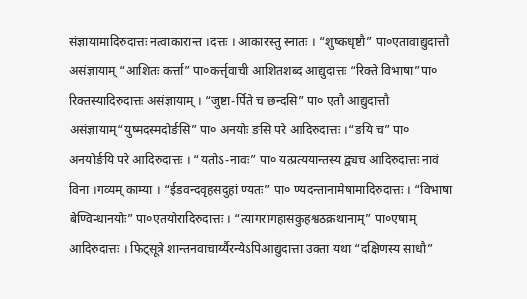संज्ञायामादिरुदात्तः नत्वाकारान्त ।दत्तः । आकारस्तु स्नातः । “शुष्कधृष्टौ” पा०एतावाद्युदात्तौ असंज्ञायाम् “आशितः कर्त्ता” पा०कर्त्तृवाची आशितशब्द आद्युदात्तः “रिक्ते विभाषा”पा० रिक्तस्यादिरुदात्तः असंज्ञायाम् । “जुष्टा-र्पिते च छन्दसि” पा० एतौ आद्युदात्तौ असंज्ञायाम्“युष्मदस्मदोर्ङसि” पा० अनयोः ङसि परे आदिरुदात्तः ।“ङयि च” पा० अनयोर्ङयि परे आदिरुदात्तः । “यतोऽ-नावः” पा० यत्प्रत्ययान्तस्य द्व्यच आदिरुदात्तः नावं विना ।गव्यम् काम्या । “ईडवन्दवृहसदुहां ण्यतः” पा० ण्यदन्तानामेषामादिरुदात्तः । “विभाषा बेण्विन्धानयोः” पा०एतयोरादिरुदात्तः । “त्यागरागहासकुहश्वठक्रथानाम्” पा०एषाम् आदिरुदात्तः । फिट्सूत्रे शान्तनवाचार्य्यैरन्येऽपिआद्युदात्ता उक्ता यथा “दक्षिणस्य साधौ”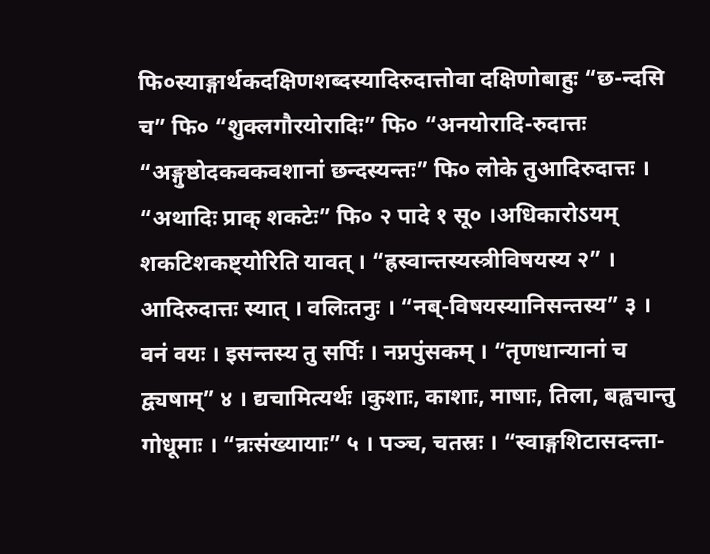फि०स्याङ्गार्थकदक्षिणशब्दस्यादिरुदात्तोवा दक्षिणोबाहुः “छ-न्दसि च” फि० “शुक्लगौरयोरादिः” फि० “अनयोरादि-रुदात्तः “अङ्गुष्ठोदकवकवशानां छन्दस्यन्तः” फि० लोके तुआदिरुदात्तः । “अथादिः प्राक् शकटेः” फि० २ पादे १ सू० ।अधिकारोऽयम् शकटिशकष्ट्योरिति यावत् । “ह्रस्वान्तस्यस्त्रीविषयस्य २” । आदिरुदात्तः स्यात् । वलिःतनुः । “नब्-विषयस्यानिसन्तस्य” ३ । वनं वयः । इसन्तस्य तु सर्पिः । नप्नपुंसकम् । “तृणधान्यानां च द्व्यषाम्” ४ । द्यचामित्यर्थः ।कुशाः, काशाः, माषाः, तिला, बह्वचान्तु गोधूमाः । “न्रःसंख्यायाः” ५ । पञ्च, चतस्रः । “स्वाङ्गशिटासदन्ता-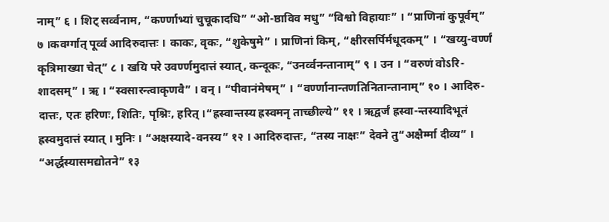नाम्” ६ । शिट् सर्व्वनाम, “कर्ण्णाभ्यां चुचूकादधि” “ओ-ष्ठाविव मधु” “विश्वो विहायाः” । “प्राणिनां कुपूर्वम्” ७ ।कवर्ग्गात् पूर्व्व आदिरुदात्तः । काकः, वृकः, “शुकेषुमे” । प्राणिनां किम्, “क्षीरसर्पिर्मधूदकम्” । “खय्यु-वर्ण्णं कृत्रिमाख्या चेत्” ८ । खयि परे उवर्ण्णमुदात्तं स्यात्, कन्दूकः, “उनर्व्वनन्तानाम्” ९ । उन । “वरुणं वोऽरि-शादसम्” । ऋ । “स्वसारन्त्वाकृणवै” । वन् । “पीवानंमेषम्” । “वर्ण्णानान्तणतिनितान्तानाम्” १० । आदिरु-दात्तः, एतः हरिणः, शितिः, पृश्निः, हरित् ।“ह्रस्वान्तस्य ह्रस्वमनृ ताच्छील्ये” ११ । ऋद्वर्जं ह्रस्वा-न्तस्यादिभूतं ह्रस्वमुदात्तं स्यात् । मुनिः । “अक्षस्यादे-वनस्य” १२ । आदिरुदात्तः, “तस्य नाक्षः” देवने तु“अक्षैर्म्मा दीव्य” । “अर्द्धस्यासमद्योतने” १३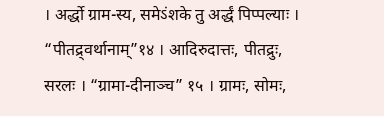। अर्द्धो ग्राम-स्य, समेऽंशके तु अर्द्धं पिप्पल्याः । “पीतद्र्वर्थानाम्”१४ । आदिरुदात्तः, पीतद्रुः, सरलः । “ग्रामा-दीनाञ्च” १५ । ग्रामः, सोमः,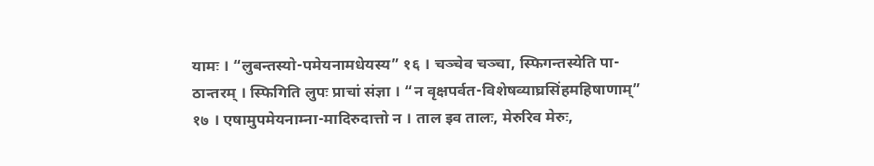यामः । “लुबन्तस्यो-पमेयनामधेयस्य” १६ । चञ्चेव चञ्चा, स्फिगन्तस्येति पा-ठान्तरम् । स्फिगिति लुपः प्राचां संज्ञा । “न वृक्षपर्वत-विशेषव्याघ्रसिंहमहिषाणाम्” १७ । एषामुपमेयनाम्ना-मादिरुदात्तो न । ताल इव तालः, मेरुरिव मेरुः,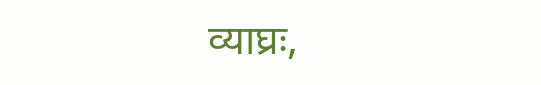व्याघ्रः,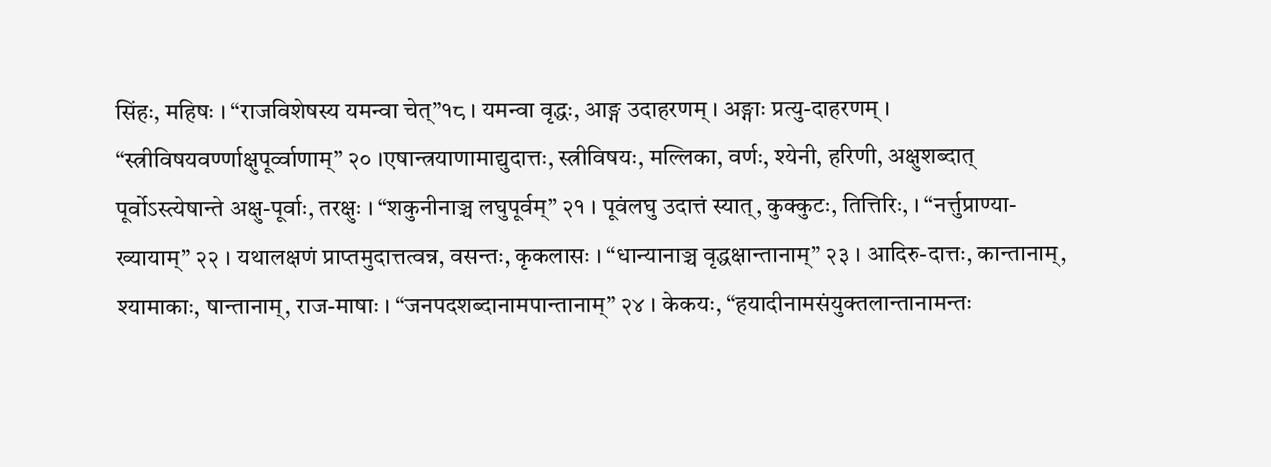सिंहः, महिषः । “राजविशेषस्य यमन्वा चेत्”१८ । यमन्वा वृद्धः, आङ्ग उदाहरणम् । अङ्गाः प्रत्यु-दाहरणम् । “स्त्रीविषयवर्ण्णाक्षुपूर्व्वाणाम्” २० ।एषान्त्रयाणामाद्युदात्तः, स्त्रीविषयः, मल्लिका, वर्णः, श्येनी, हरिणी, अक्षुशब्दात् पूर्वोऽस्त्येषान्ते अक्षु-पूर्वाः, तरक्षुः । “शकुनीनाञ्च लघुपूर्वम्” २१ । पूवंलघु उदात्तं स्यात्, कुक्कुटः, तित्तिरिः, । “नर्त्तुप्राण्या-ख्यायाम्” २२ । यथालक्षणं प्राप्तमुदात्तत्वन्न, वसन्तः, कृकलासः । “धान्यानाञ्च वृद्धक्षान्तानाम्” २३ । आदिरु-दात्तः, कान्तानाम्, श्यामाकाः, षान्तानाम्, राज-माषाः । “जनपदशब्दानामपान्तानाम्” २४ । केकयः, “हयादीनामसंयुक्तलान्तानामन्तः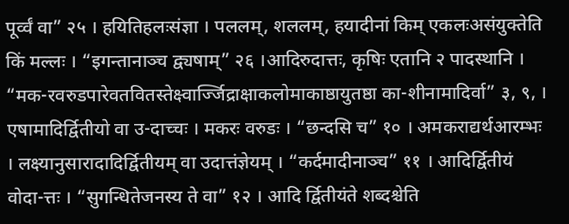पूर्व्वं वा” २५ । हयितिहलःसंज्ञा । पललम्, शललम्, हयादीनां किम् एकलःअसंयुक्तेति किं मल्लः । “इगन्तानाञ्च द्व्यषाम्” २६ ।आदिरुदात्तः, कृषिः एतानि २ पादस्थानि । “मक-रवरुडपारेवतवितस्तेक्ष्वार्ज्जिद्राक्षाकलोमाकाष्ठायुतष्ठा का-शीनामादिर्वा” ३, ९, । एषामादिर्द्वितीयो वा उ-दाच्चः । मकरः वरुडः । “छन्दसि च” १० । अमकराद्यर्थआरम्भः । लक्ष्यानुसारादादिर्द्वितीयम् वा उदात्तंज्ञेयम् । “कर्दमादीनाञ्च” ११ । आदिर्द्वितीयं वोदा-त्तः । “सुगन्धितेजनस्य ते वा” १२ । आदि र्द्वितीयंते शब्दश्चेति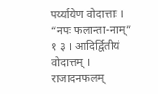पर्य्यायेण वोदात्ताः । “नपः फलान्ता-नाम्” १ ३ । आदिर्द्वितीयं वोदात्तम् । राजादनफलम्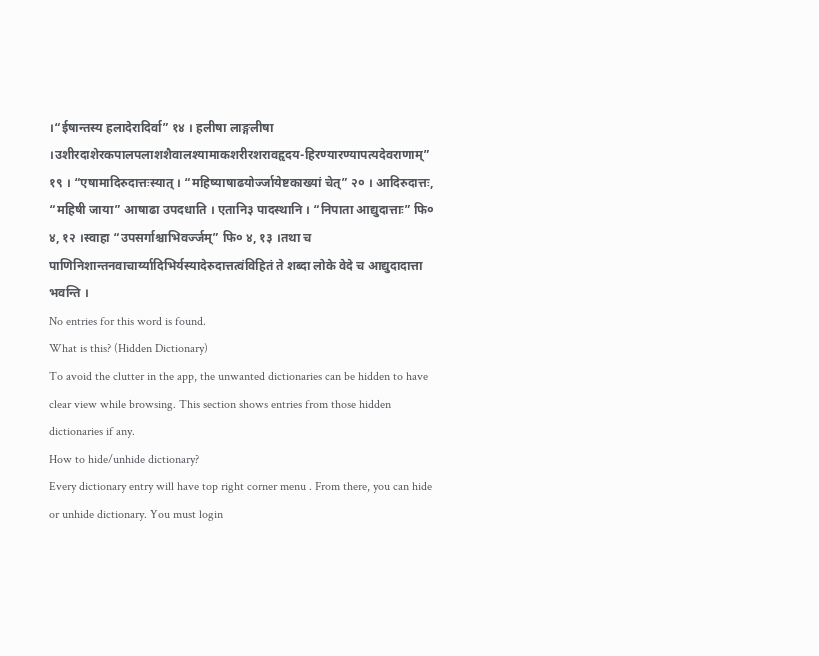।“ईषान्तस्य हलादेरादिर्वा” १४ । हलीषा लाङ्गलीषा ।उशीरदाशेरकपालपलाशशैवालश्यामाकशरीरशरावहृदय-हिरण्यारण्यापत्यदेवराणाम्” १९ । “एषामादिरुदात्तःस्यात् । “महिष्याषाढयोर्ज्जायेष्टकाख्यां चेत्” २० । आदिरुदात्तः, “महिषी जाया” आषाढा उपदधाति । एतानि३ पादस्थानि । “निपाता आद्युदात्ताः” फि० ४, १२ ।स्वाहा “उपसर्गाश्चाभिवर्ज्जम्” फि० ४, १३ ।तथा च पाणिनिशान्तनवाचार्य्यादिभिर्यस्यादेरुदात्तत्वंविहितं ते शब्दा लोके वेदे च आद्युदादात्ता भवन्ति ।
No entries for this word is found.
What is this? (Hidden Dictionary)
To avoid the clutter in the app, the unwanted dictionaries can be hidden to have clear view while browsing. This section shows entries from those hidden dictionaries if any.
How to hide/unhide dictionary?
Every dictionary entry will have top right corner menu . From there, you can hide or unhide dictionary. You must login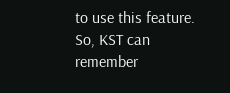to use this feature. So, KST can remember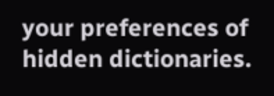your preferences of hidden dictionaries.